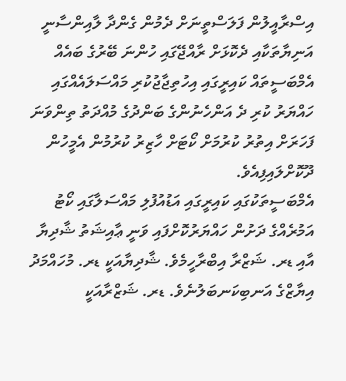އިސްރާއީލުން ފަލަސްތީނަށް ދެމުން ގެންދާ ލާއިންސާނީ އަނިޔާތަކާއި ދެކޮޅަށް ރާއްޖޭގައި ހުންނަ ބޭރުގެ ބައެއް އެމްބަސީތައް ކައިރީގައި އިހުތިޖާޖުކުރި މައްސަލައެއްގައި ހައްޔަރު ކުރި ދެ އަންހެނުންގެ ބަންދުގެ މުއްދަތު ތިންވަނަ ފަހަރަށް އިތުރު ކުރުމަށް ކޯޓަށް ހާޒިރު ކުރުމުން އެމީހުން ދޫކޮށްލައިފިއެވެ.
އެމްބަސީތަކުގައި ކައިރީގައި އަޑުއުފުލި މައްސަލާގައި ކޯޓު އަމުރެއްގެ ދަށުން ހައްޔަރުކޮށްފައި ވަނީ ޢާއިޝަތު ޝާދިޔާ އާއި ޑރ. ޝަޒްރާ އިބްރާހީމެވެ. ޝާދިޔާއަކީ ޑރ. މުހައްމަދު އިޔާޒްގެ އަނބިކަނބަލުނެވެ. ޑރ. ޝަޒްރާއަކީ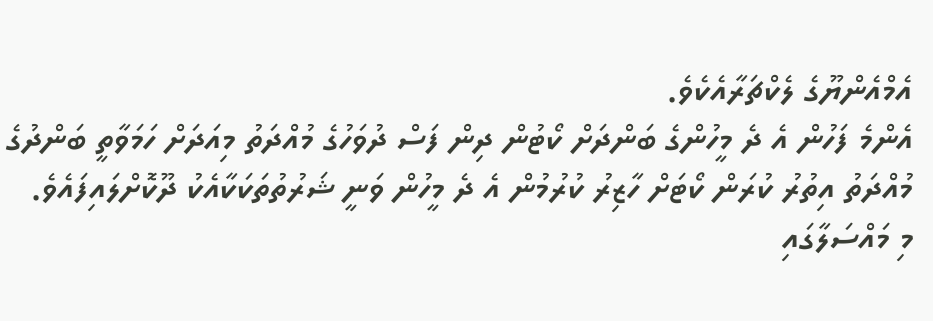އެމްއެންޔޫގެ ލެކްޗަރާއެކެވެ.
އެންމެ ފަހުން އެ ދެ މީހުންގެ ބަންދަށް ކޯޓުން ދިން ފަސް ދުވަހުގެ މުއްދަތު މިއަދަށް ހަމަވާތީ ބަންދުގެ މުއްދަތު އިތުރު ކުރަން ކޯޓަށް ހާޒިރު ކުރުމުން އެ ދެ މީހުން ވަނީ ޝަރުތުތަކަކާއެކު ދޫކޮށްލައިފައެވެ.
މި މައްސަލާގައި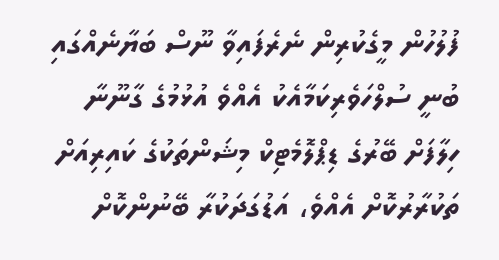ފުލުހުން މީގެކުރިން ނެރެފައިވާ ނޫސް ބަޔާނެއްގައި ބުނީ ސުލްހަވެރިކަމާއެކު އެއްވެ އުޅުމުގެ ގާނޫނާ ހިލާފަށް ބޭރުގެ ޑިޕްލޮމެޓިކް މިޝަންތަކުގެ ކައިރިއަށް ތަކުރާރުކޮށް އެއްވެ، އަޑުގަދަކުރާ ބޭނުންކޮށް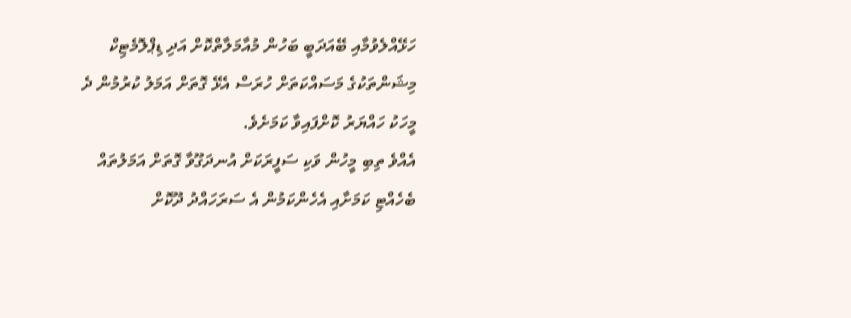ހަޅޭއްލެވުމާއި ބޭއަދަބީ ބަހުން މުއާމަލާތްކޮށް އަދި ޑިޕްލޮމެޓިކް މިޝަންތަކުގެ މަސައްކަތަށް ހުރަސް އެޅޭ ގޮތަށް އަމަލު ކުރުމުން ދެ މީހަކު ހައްޔަރު ކޮށްފައިވާ ކަމަށެވެ.
އެއްވެ ތިބި މީހުން ވަކި ސަފީރަކަށް އުނދަގޫވާ ގޮތަށް އަމަލުތައް ބެހެއްޓި ކަމަށާއި އެހެންކަމުން އެ ސަރަހައްދު ދޫކޮށް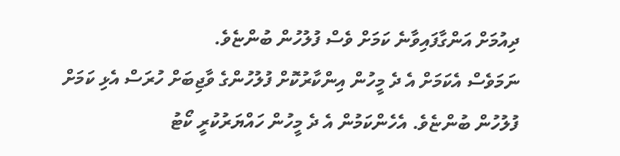ދިއުމަށް އަންގާފައިވާނެ ކަމަށް ވެސް ފުލުހުން ބުންޏެވެ.
ނަމަވެސް އެކަމަށް އެ ދެ މީހުން އިންކާރުކޮށް ފުލުހުންގެ ވާޖިބަށް ހުރަސް އެޅި ކަމަށް ފުލުހުން ބުންޏެވެ. އެހެންކަމުން އެ ދެ މީހުން ހައްޔަރުކުރީ ކޯޓު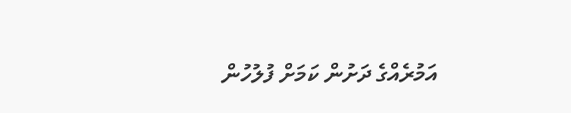އަމުރެއްގެ ދަށުން ކަމަށް ފުލުހުން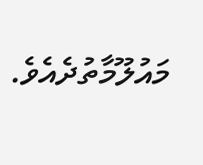މައުލޫމާތުދެއެވެ.